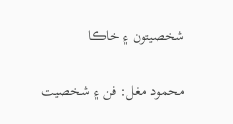شخصيتون ۽ خاڪا

محمود مغل: فن ۽ شخصيت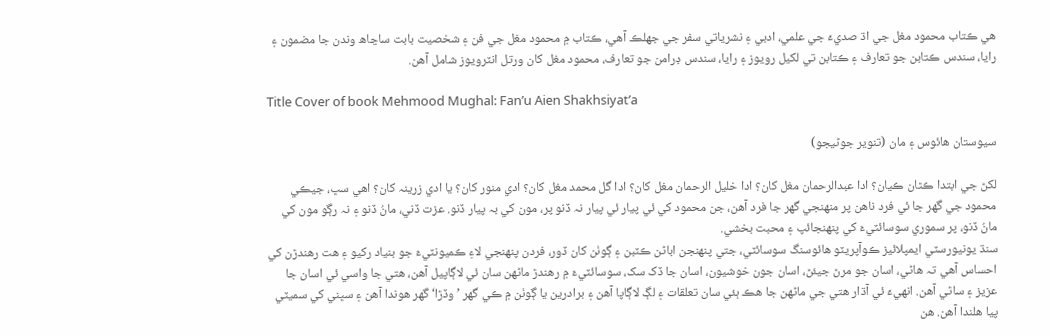ھي ڪتاب محمود مغل جي اڌ صديءَ جي علمي، ادبي ۽ نشرياتي سفر جي جهلڪ آھي، ڪتاب ۾ محمود مغل جي فن ۽ شخصيت بابت ساڃاھ وندن جا مضمون ۽ رايا، سندس ڪتابن جو تعارف ۽ ڪتابن تي لکيل رويوز ۽ رايا، سندس ڊرامن جو تعارف، محمود مغل کان ورتل انٽرويوز شامل آھن.

Title Cover of book Mehmood Mughal: Fan’u Aien Shakhsiyat’a

سيوستان هائوس ۽ مان (تنوير جوڻيجو)

لکڻ جي ابتدا ڪٿان ڪيان؟ ادا عبدالرحمان مغل کان؟ ادا خليل الرحمان مغل کان؟ ادا گل محمد مغل کان؟ ادي منور کان؟ يا ادي زرينہ کان؟ اهي سڀ، جيڪي محمود جي گهر جا ئي فرد ناهن پر منھنجي گهر جا فرد آهن، جن محمود کي ئي پيار ئي پيار نہ ڏنو پر، مون کي بہ پيار ڏنو. عزت ڏني، مانُ ڏنو ۽ نہ رڳو مون کي مانُ ڏنو، پر سموري سوسائٽيءَ کي پنھنجائپ ۽ محبت بخشي.
سنڌ يونيورسٽي ايمپلائيز ڪوآپريٽو هائوسنگ سوسائٽي، جتي پنھنجن اباڻن ڪٽبن ۽ ڳوٺن کان ڏور، فردن پنھنجي لاءِ ڪميونٽيءَ جو بنياد رکيو ۽ هت رهندڙن کي احساس آهي تہ هاڻي، اسان جو مرڻ جيئڻ، اسان جون خوشيون، اسان جا ڏک سک، سوسائٽيءَ ۾ رهندڙ ماڻھن سان ئي لاڳاپيل آهن، هتي جا واسي ئي اسان جا عزيز ۽ ساٿي آهن. انھيءَ ئي آڌار هتي جي ماڻھن جا هڪ ٻئي سان تعلقات ۽ لڳ لاڳاپا آهن ۽ برادرين يا ڳوٺن ۾ ڪي گهر ’وڏڙا‘ گهر هوندا آهن ۽ سڀني کي سميٽي پيا هلندا آهن. هن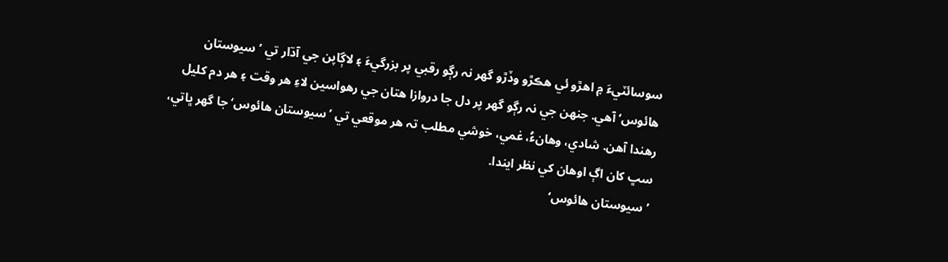سوسائٽيءَ ۾ اهڙو ئي هڪڙو وڏڙو گهر نہ رڳو رقبي پر بزرگيءَ ۽ لاڳاپن جي آڌار تي ’سيوستان هائوس‘ آهي. جنھن جي نہ رڳو گهر پر دل جا دروازا هتان جي رهواسين لاءِ هر وقت ۽ هر دم کليل رهندا آهن. شادي، وهانءُ، غمي، خوشي مطلب تہ هر موقعي تي ’سيوستان هائوس‘ جا گهر ڀاتي، سڀ کان اڳ اوهان کي نظر ايندا.
’سيوستان هائوس‘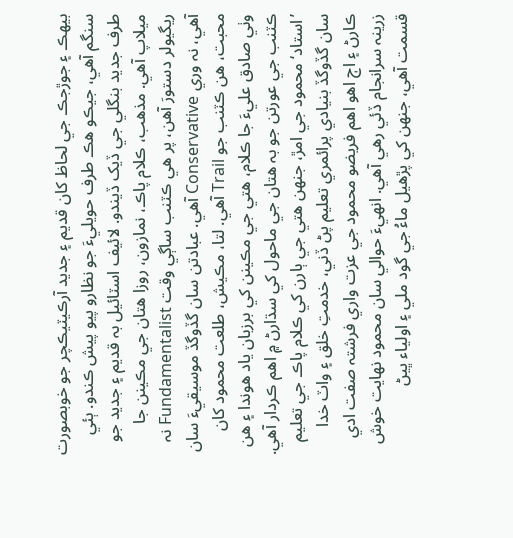بيھڪ ۽ جوڙجڪ جي لحاظ کان قديم ۽ جديد آرڪيٽيڪچر جو خوبصورت سنگم آهي، جيڪو هڪ طرف حويليءَ جو نظارو پيو پيش ڪندو. ٻئي طرف جديد بنگلي جي ڏيک ڏيندو. لائيف اسٽائيل بہ قديم ۽ جديد جو ميلاپ آهي. مذهب، ڪلام پاڪ، نمازون، روزا هتان جي مڪينن جا ريگيولر دستورَ آهن، پر هي ڪٽنب ساڳي وقت Fundamentalist نہ آهي، نہ وري Conservative آهي. عبادتن سان گڏوگڏ موسيقيءَ سان محبت، هن ڪٽنب جو Trail آهي. لتا، مڪيش، طلعت محمود کان وٺي صادق عليءَ جا ڪلام، هتي جي مڪينن کي برزبان ياد هوندا ۽ هن ڪٽنب جي عورتن جو بہ هتان جي ماحول کي سڌارڻ ۾ اهم ڪردار آهي.
’استاد‘ محمود جي امڙ، جنھن هتي جي ٻارن کي ڪلام پاڪ جي تعليم سان گڏوگڏ بنيادي پرائمري تعليم پڻ ڏني، خدمتِ خلق ۽ واٽ خدا ڪارڻ ۽ اڄ اهو اهم فريضو محمود جي عزت واري فرشتہ صفت ادي زرينہ سرانجام ڏئي رهي آهي. انھيءَ حوالي سان محمود نھايت خوش قسمت آهي، جنھن کي پڙهيل ماءُ جي گود ملي ۽ اولياء ڀيڻ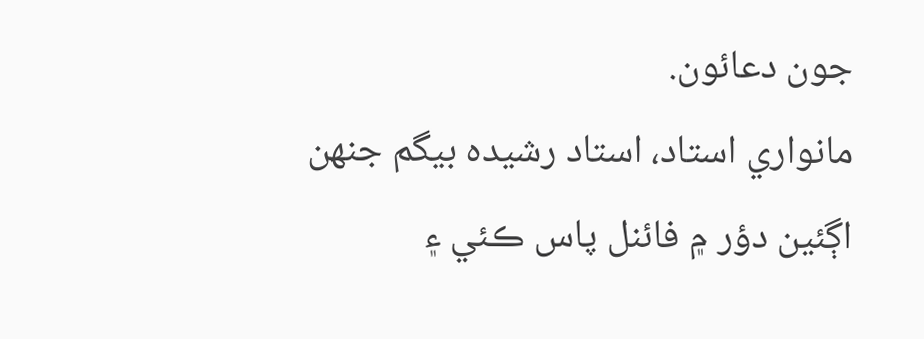جون دعائون.
مانواري استاد، استاد رشيدہ بيگم جنھن اڳئين دؤر ۾ فائنل پاس ڪئي ۽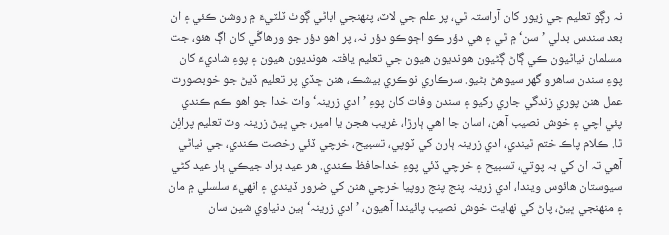نہ رڳو تعليم جي زيور کان آراستہ ٿي، پر علم جي لاٽ، پنھنجي اباڻي ڳوٺ ٽلٽيءَ ۾ روشن ڪئي ۽ ان بعد سندس بدلي ’سن‘ ۾ ٿي ۽ هي دؤر ڪو اڄوڪو دؤر نہ، پر اهو دؤر جو ورهاڱي کان اڳ هئو، جت مسلمان نياڻيون ڪي ڳاڻ ڳڻيون هونديون هيون جي تعليم يافتہ هونديون هيون ۽ پوءِ شاديءَ کان پوءِ سندن ساهرو گهر سيوهڻ بڻيو. سرڪاري نوڪري بيشڪ، هنن ڇڏي پر تعليم ڏيڻ جو خوبصورت عمل هنن پوري زندگي جاري رکيو ۽ سندن وفات کان پوءِ ’ادي زرينہ‘ واٽ خدا جو اهو ڪم ڪندي پئي اچي ۽ خوش نصيب آهن، اسان جا اهي ٻارڙا، غريب هجن يا امير، جي ڀيڻ زرينہ وٽ تعليم پرائِن ٿا. ڪلام پاڪ ختم ٿيندي، ادي زرينہ ٻارن کي ٽوپي، تسبيح، خرچي ڏئي رخصت ڪندي، جي نياڻي آهي تہ ان کي بہ پوتي، تسبيح ۽ خرچي ڏئي پوءِ خداحافظ ڪندي. هر عيد براد جيڪي ٻار عيد کڻي سيوستان هائوس ويندا، ادي زرينہ پنج پنج روپيا خرچي هنن کي ضرور ڏيندي ۽ انھيءَ سلسلي ۾ مان ۽ منھنجي ڀيڻ، پاڻ کي نھايت خوش نصيب پائيندا آهيون، ’ادي زرينہ‘ ٻين دنياوي شين سان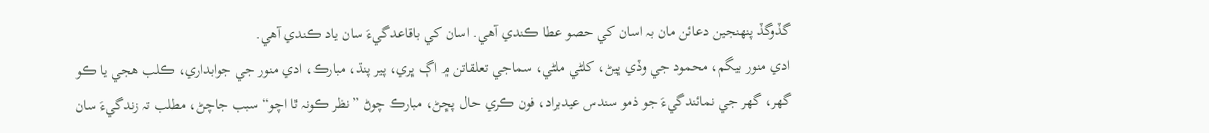گڏوگڏ پنھنجين دعائن مان بہ اسان کي حصو عطا ڪندي آهي. اسان کي باقاعدگيءَ سان ياد ڪندي آهي.
ادي منور بيگم، محمود جي وڏي ڀيڻ، کلڻي ملڻي، سماجي تعلقاتن ۾ اڳ ڀري، پير پنڌ، مبارڪ، ادي منور جي جوابداري، ڪلب هجي يا ڪو گهر، گهر جي نمائندگيءَ جو ذمو سندس عيدبراد، فون ڪري حال پڇڻ، مبارڪ چوڻ ”نظر ڪونہ ٿا اچو“ سبب جاچڻ، مطلب تہ زندگيءَ سان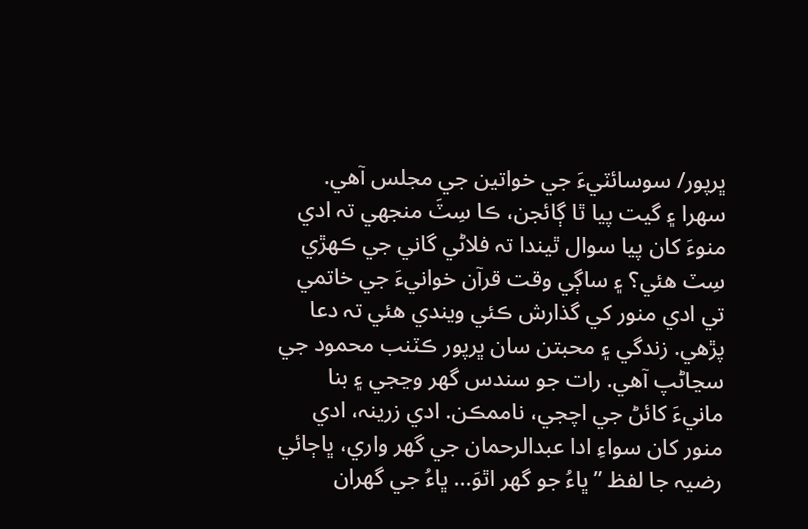ڀرپور/ سوسائٽيءَ جي خواتين جي مجلس آهي. سھرا ۽ گيت پيا ٿا ڳائجن، ڪا سِٽَ منجهي تہ ادي منوءَ کان پيا سوال ٿيندا تہ فلاڻي گاني جي ڪھڙي سِٽ هئي؟ ۽ ساڳي وقت قرآن خوانيءَ جي خاتمي تي ادي منور کي گذارش ڪئي ويندي هئي تہ دعا پڙهي. زندگي ۽ محبتن سان ڀرپور ڪٽنب محمود جي سڃاڻپ آهي. رات جو سندس گهر وڃجي ۽ بنا مانيءَ کائڻ جي اچجي، ناممڪن. ادي زرينہ، ادي منور کان سواءِ ادا عبدالرحمان جي گهر واري، ڀاڄائي رضيہ جا لفظ ”ڀاءُ جو گهر اٿوَ... ڀاءُ جي گهران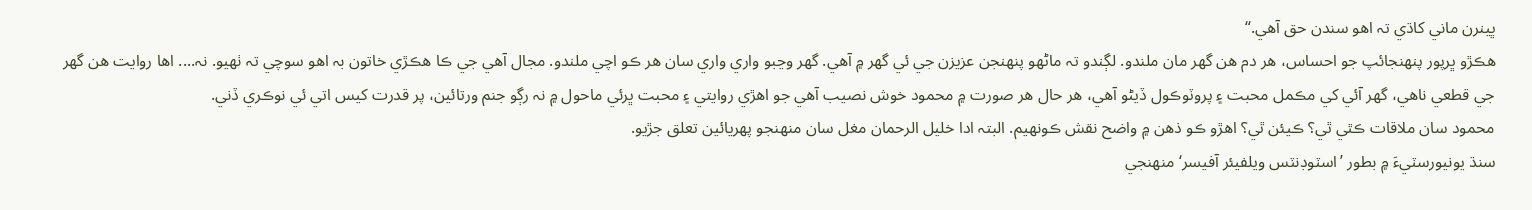ڀينرن ماني کاڌي تہ اهو سندن حق آهي.“
هڪڙو ڀرپور پنھنجائپ جو احساس، هر دم هن گهر مان ملندو. لڳندو تہ ماڻھو پنھنجن عزيزن جي ئي گهر ۾ آهي. گهر وڃبو واري واري سان هر ڪو اچي ملندو. مجال آهي جي ڪا هڪڙي خاتون بہ اهو سوچي تہ ٺھيو. نہ.... اها روايت هن گهر جي قطعي ناهي، گهر آئي کي مڪمل محبت ۽ پروٽوڪول ڏيڻو آهي، هر حال هر صورت ۾ محمود خوش نصيب آهي جو اهڙي روايتي ۽ محبت ڀرئي ماحول ۾ نہ رڳو جنم ورتائين، پر قدرت کيس اتي ئي نوڪري ڏني.
محمود سان ملاقات ڪٿي ٿي؟ ڪيئن ٿي؟ اهڙو ڪو ذهن ۾ واضح نقش ڪونھيم. البتہ ادا خليل الرحمان مغل سان منھنجو پھريائين تعلق جڙيو.
سنڌ يونيورسٽيءَ ۾ بطور ’اسٽوڊنٽس ويلفيئر آفيسر‘ منھنجي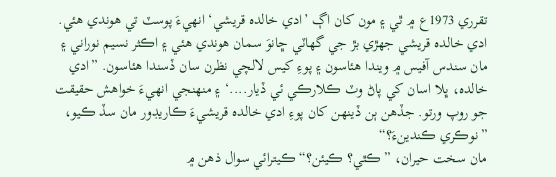تقرري 1973ع ۾ ٿي ۽ مون کان اڳ ’ادي خالدہ قريشي‘ انھيءَ پوسٽ تي هوندي هئي. ادي خالدہ قريشي جھڙي بڙ جي گهاٽي ڇانوَ سمان هوندي هئي ۽ اڪثر نسيم نوراني ۽ مان سندس آفيس ۾ ويندا هئاسون ۽ پوءِ کيس لالچي نظرن سان ڏسندا هئاسون. ”ادي خالدہ، ڀلا اسان کي پاڻ وٽ ڪلارڪي ئي ڏيار....‘ ۽ منھنجي انھيءَ خواهش حقيقت جو روپ ورتو. جڏهن ٻن ڏينھن کان پوءِ ادي خالدہ قريشيءَ ڪاريڊور مان سڏ ڪيو، ”نوڪري ڪندينءَ؟“
مان سخت حيران، ”ڪٿي؟ ڪيئن؟“ ڪيترائي سوال ذهن ۾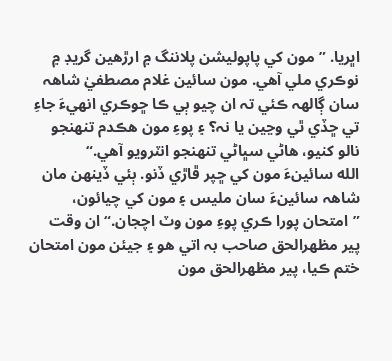اڀريا. ”مون کي پاپوليشن پلاننگ ۾ ارڙهين گريڊ ۾ نوڪري ملي آهي. مون سائين غلام مصطفيٰ شاھہ سان ڳالھہ ڪئي تہ ان چيو ٻي ڪا ڇوڪري انھيءَ جاءِ تي ڇڏي ٿي وڃين يا نہ؟ ۽ پوءِ مون هڪدم تنھنجو نالو کنيو، هاڻي سڀاڻي تنھنجو انٽرويو آهي.“
الله سائينءَ مون کي ڇپر ڦاڙي ڏنو. ٻئي ڏينھن مان شاھہ سائينءَ سان مليس ۽ مون کي چيائون، ”امتحان پورا ڪري پوءِ مون وٽ اچجان.“ ان وقت پير مظھرالحق صاحب بہ اتي هو ۽ جيئن مون امتحان ختم ڪيا، پير مظھرالحق مون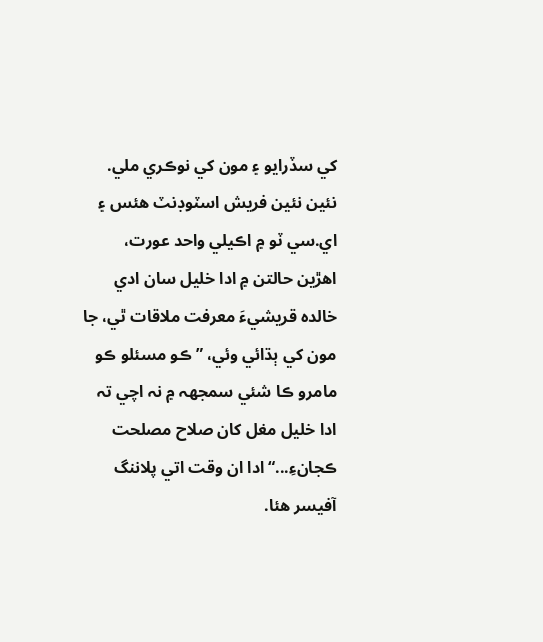کي سڏرايو ۽ مون کي نوڪري ملي. نئين نئين فريش اسٽوڊنٽ هئس ۽ اي.سي ٽو ۾ اڪيلي واحد عورت، اهڙين حالتن ۾ ادا خليل سان ادي خالدہ قريشيءَ معرفت ملاقات ٿي، جا مون کي ٻڌائي وئي، ”ڪو مسئلو ڪو مامرو ڪا شئي سمجهہ ۾ نہ اچي تہ ادا خليل مغل کان صلاح مصلحت ڪجانءِ...“ ادا ان وقت اتي پلاننگ آفيسر هئا.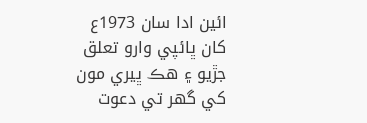ائين ادا سان 1973ع کان ڀائپي وارو تعلق جڙيو ۽ هڪ ڀيري مون کي گهر تي دعوت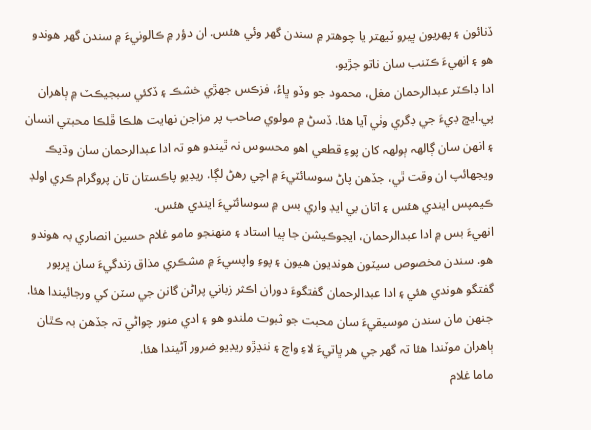ڏنائون ۽ پھريون ڀيرو ٽيهتر يا چوهتر ۾ سندن گهر وئي هئس. ان دؤر ۾ ڪالونيءَ ۾ سندن گهر هوندو هو ۽ انھيءَ ڪٽنب سان ناتو جڙيو.
ادا ڊاڪٽر عبدالرحمان مغل، محمود جو وڏو ڀاءُ، فزڪس جھڙي خشڪ ۽ ڏکئي سبجيڪٽ ۾ ٻاهران پي.ايڇ ڊيءَ جي ڊگري وٺي آيا هئا. ڏسڻ ۾ مولوي صاحب پر مزاجن نھايت هلڪا ڦلڪا محبتي انسان ۽ انھن سان ڳالھہ ٻولھہ کان پوءِ قطعي اهو محسوس نہ ٿيندو هو تہ ادا عبدالرحمان سان وڌيڪ ويجهائپ ان وقت ٿي، جڏهن پاڻ سوسائٽيءَ ۾ اچي رهڻ لڳا. ريڊيو پاڪستان تان پروگرام ڪري اولڊ ڪيمپس ايندي هئس ۽ اتان بي ايڊ واري بس ۾ سوسائٽيءَ ايندي هئس.
انھيءَ بس ۾ ادا عبدالرحمان، ايجوڪيشن جا ٻيا استاد ۽ منھنجو مامو غلام حسين انصاري بہ هوندو هو. سندن مخصوص سيٽون هونديون هيون ۽ پوءِ واپسيءَ ۾ مشڪري مذاق زندگيءَ سان ڀرپور گفتگو هوندي هئي ۽ ادا عبدالرحمان گفتگوءَ دوران اڪثر زباني پراڻن گانن جي سٽن کي ورجائيندا هئا. جنھن مان سندن موسيقيءَ سان محبت جو ثبوت ملندو هو ۽ ادي منور چواڻي تہ جڏهن بہ ڪٿان ٻاهران موٽندا هئا تہ گهر جي هر ڀاتيءَ لاءِ واچ ۽ ننڍڙو ريڊيو ضرور آڻيندا هئا.
ماما غلام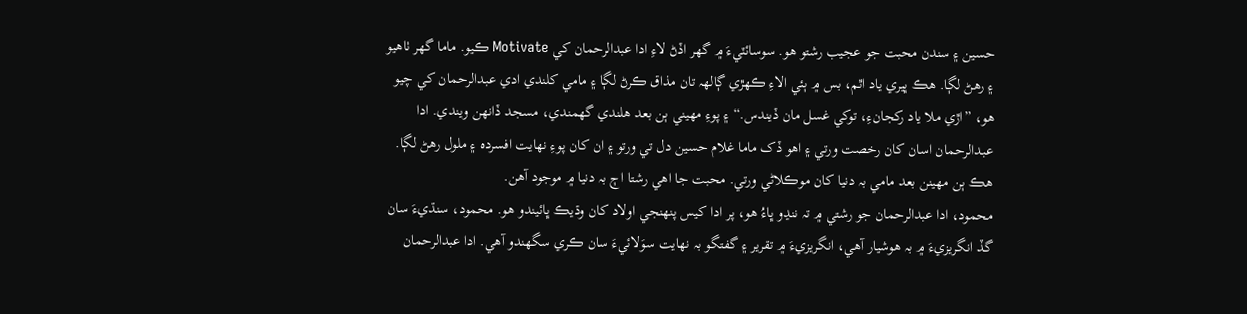حسين ۽ سندن محبت جو عجيب رشتو هو. سوسائٽيءَ ۾ گهر اڏڻ لاءِ ادا عبدالرحمان کي Motivate ڪيو. ماما گهر ٺاهيو ۽ رهڻ لڳا. هڪ ڀيري ياد اٿم، بس ۾ ٻئي الاءِ ڪھڙي ڳالھہ تان مذاق ڪرڻ لڳا ۽ مامي کلندي ادي عبدالرحمان کي چيو هو، ”اڙي ملا ياد رکجانءِ، توکي غسل مان ڏيندس.“ ۽ پوءِ مھيني ٻن بعد هلندي گهمندي، مسجد ڏانھن ويندي. ادا عبدالرحمان اسان کان رخصت ورتي ۽ اهو ڏک ماما غلام حسين دل تي ورتو ۽ ان کان پوءِ نھايت افسردہ ۽ ملول رهڻ لڳا. هڪ ٻن مھينن بعد مامي بہ دنيا کان موڪلاڻي ورتي. محبت جا اهي رشتا اڄ بہ دنيا ۾ موجود آهن.
محمود، ادا عبدالرحمان جو رشتي ۾ تہ ننڍو ڀاءُ هو، پر ادا کيس پنھنجي اولاد کان وڌيڪ ڀائيندو هو. محمود، سنڌيءَ سان گڏ انگريزيءَ ۾ بہ هوشيار آهي، انگريزيءَ ۾ تقرير ۽ گفتگو بہ نھايت سوَلائيءَ سان ڪري سگهندو آهي. ادا عبدالرحمان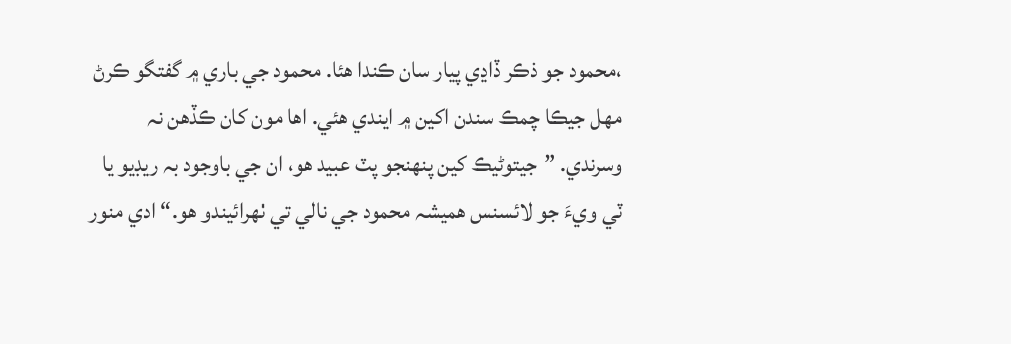،محمود جو ذڪر ڏاڍي پيار سان ڪندا هئا. محمود جي باري ۾ گفتگو ڪرڻ مھل جيڪا چمڪ سندن اکين ۾ ايندي هئي. اها مون کان ڪڏهن نہ وسرندي. ”جيتوڻيڪ کين پنھنجو پٽ عبيد هو، ان جي باوجود بہ ريڊيو يا ٽي ويءَ جو لائسنس هميشہ محمود جي نالي تي ٺھرائيندو هو.“ ادي منور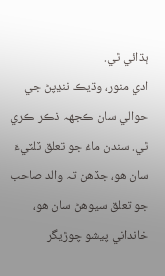ٻڌائي ٿي.
ادي منور، وڌيڪ ننڍپڻ جي حوالي سان ڪجهہ ذڪر ڪري ٿي. سندن ماءُ جو تعلق ٽلٽيءَ سان هو، جڏهن تہ والد صاحب جو تعلق سيوهڻ سان هو، خانداني پيشو چوڙيگر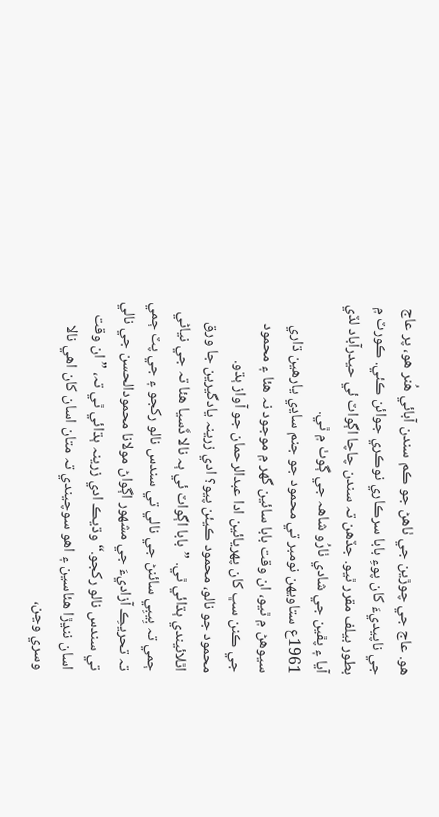هو. عاج جي چوڙين جي ٺاهڻ جو ڪم سندن آبائي هُنر هو، پر عاج جي ناپيديءَ کان پوءِ بابا سرڪاري نوڪري جوائن ڪئي. ڪورٽ ۾ بطور بيلف مقرر ٿيو. جڏهن تہ سندن چاچا اڳواٽ ئي حيدرآباد لڏي آيا ۽ پڦين جي شادي ٺارُو شاھہ جي ڳوٺ ۾ ٿي.
1961ع ستاويھن نومبر تي محمود جو جنم ساڍي يارهين ڌاري سيوهڻ ۾ ٿيو، ان وقت بابا سائين گهر ۾ موجود نہ هئا ۽ محمود جي ڪنن سڀ کان پھريائين ادا عبدالرحمان جو آواز ٻڌو.
محمود جو نالو، محمود ڪيئن پيو؟ ادي زرينہ يادگيرين جا ورق اٿلائيندي ٻڌائي ٿي. ”بابا اڳواٽ ئي ٻہ نالا ڏَسيا هئا تہ جي نياڻي ڄمي تہ بِيبِي سائنڻ جي نالي تي سندس نالو رکجو ۽ جي پٽ ڄمي تہ تحريڪِ آزاديءَ جي مشھور اڳواڻ مولانا محمودالحسن جي نالي تي سندس نالو رکجو.“ وڌيڪ ادي زرينہ ٻڌائي ٿي تہ، ”ان وقت اسان ننڍڙا هئاسين ۽ اهو سوچيندي تہ متان اسان کان اهي نالا وسري وڃن،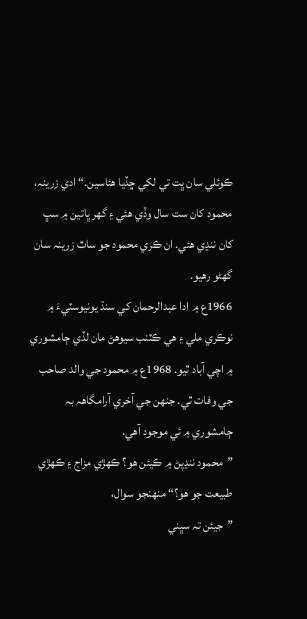ڪوئلي سان ڀت تي لکي ڇڏيا هئاسين.“ ادي زرينہ، محمود کان ست سال وڏي هئي ۽ گهر ڀاتين ۾ سڀ کان ننڍي هئي. ان ڪري محمود جو ساٿ زرينہ سان گهڻو رهيو.
1966ع ۾ ادا عبدالرحمان کي سنڌ يونيوسٽيءَ ۾ نوڪري ملي ۽ هي ڪٽنب سيوهڻ مان لڏي ڄامشوري ۾ اچي آباد ٿيو. 1968ع ۾ محمود جي والد صاحب جي وفات ٿي. جنھن جي آخري آرامگاھہ بہ ڄامشوري ۾ ئي موجود آهي.
”محمود ننڍپڻ ۾ ڪيئن هو؟ ڪھڙي مزاج ۽ ڪھڙي طبيعت جو هو؟“ منھنجو سوال،
”جيئن تہ سڀني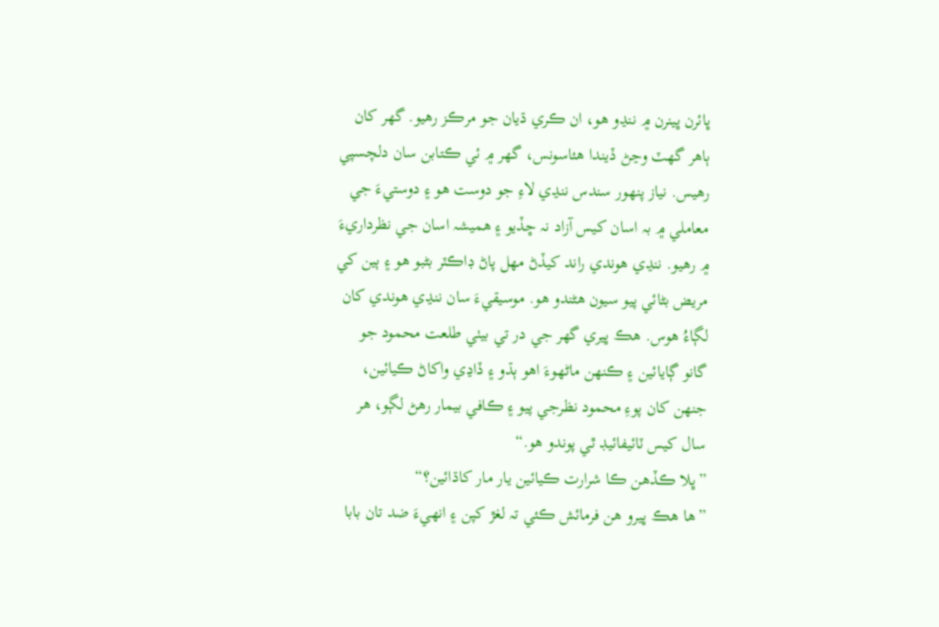ڀائرن ڀينرن ۾ ننڍو هو، ان ڪري ڌيان جو مرڪز رهيو. گهر کان ٻاهر گهٽ وڃڻ ڏيندا هئاسونس، گهر ۾ ئي ڪتابن سان دلچسپي رهيس. نياز پنھور سندس ننڍي لاءِ جو دوست هو ۽ دوستيءَ جي معاملي ۾ بہ اسان کيس آزاد نہ ڇڏيو ۽ هميشہ اسان جي نظرداريءَ ۾ رهيو. ننڍي هوندي راند کيڏڻ مھل پاڻ ڊاڪٽر بڻبو هو ۽ ٻين کي مريض بڻائي پيو سيون هڻندو هو. موسيقيءَ سان ننڍي هوندي کان لڳاءُ هوس. هڪ ڀيري گهر جي در تي بيٺي طلعت محمود جو گانو ڳايائين ۽ ڪنھن ماڻھوءَ اهو ٻڌو ۽ ڏاڍي واکاڻ ڪيائين، جنھن کان پوءِ محمود نظرجي پيو ۽ ڪافي بيمار رهڻ لڳو، هر سال کيس ٽائيفائيڊ ٿي پوندو هو.“
”ڀلا ڪڏهن ڪا شرارت ڪيائين يار مار کاڌائين؟“
”ها هڪ ڀيرو هن فرمائش ڪئي تہ لغڙ کپن ۽ انھيءَ ضد تان بابا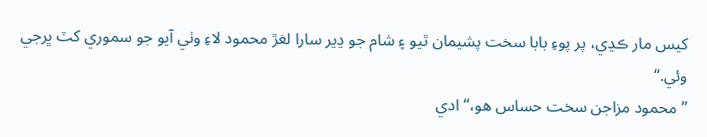کيس مار ڪڍي، پر پوءِ بابا سخت پشيمان ٿيو ۽ شام جو ڍير سارا لغڙ محمود لاءِ وٺي آيو جو سموري کٽ ڀرجي وئي.“
”محمود مزاجن سخت حساس هو،“ ادي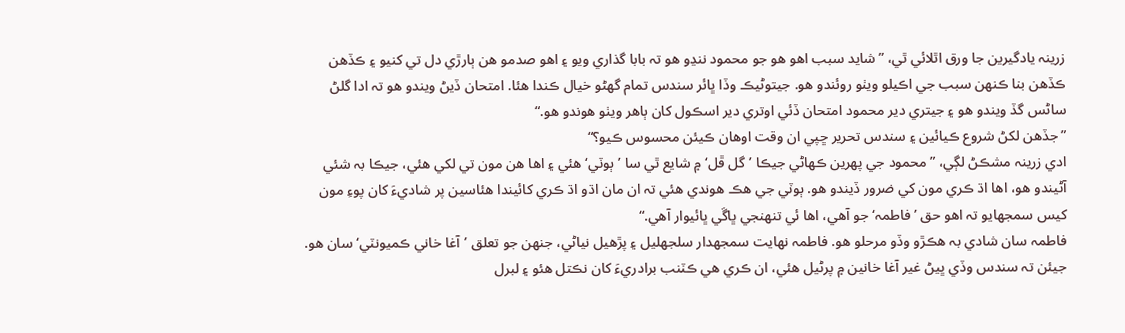زرينہ يادگيرين جا ورق اٿلائي ٿي، ”شايد سبب اهو هو جو محمود ننڍو هو تہ بابا گذاري ويو ۽ اهو صدمو هن ٻارڙي دل تي کنيو ۽ ڪڏهن ڪڏهن بنا ڪنھن سبب جي اڪيلو ويٺو روئندو هو. جيتوڻيڪ وڏا ڀائر سندس تمام گهڻو خيال ڪندا هئا. امتحان ڏيڻ ويندو هو تہ ادا گلڻ ساڻس گڏ ويندو هو ۽ جيتري دير محمود امتحان ڏئي اوتري دير اسڪول کان ٻاهر ويٺو هوندو هو.“
”جڏهن لکڻ شروع ڪيائين ۽ سندس تحرير ڇپي ان وقت اوهان ڪيئن محسوس ڪيو؟“
ادي زرينہ مشڪڻ لڳي، ”محمود جي پھرين ڪھاڻي جيڪا ’گل ڦل‘ ۾ شايع ٿي سا ’ٻوٽي‘ هئي ۽ اها هن مون تي لکي هئي، جيڪا بہ شئي آڻيندو هو، اها اڌ ڪري مون کي ضرور ڏيندو هو. ٻوٽي جي هڪ هوندي هئي تہ ان مان اڌو اڌ ڪري کائيندا هئاسين پر شاديءَ کان پوءِ مون کيس سمجهايو تہ اهو حق ’فاطمہ‘ جو آهي، اها ئي تنھنجي ڀاڱي ڀائيوار آهي.“
فاطمہ سان شادي بہ هڪڙو وڏو مرحلو هو. فاطمہ نھايت سمجهدار سلجهليل ۽ پڙهيل نياڻي، جنھن جو تعلق ’آغا خاني ڪميونٽي‘ سان هو. جيئن تہ سندس وڏي ڀيڻ غير آغا خانين ۾ پرڻيل هئي، ان ڪري هي ڪٽنب برادريءَ کان نڪتل هئو ۽ لبرل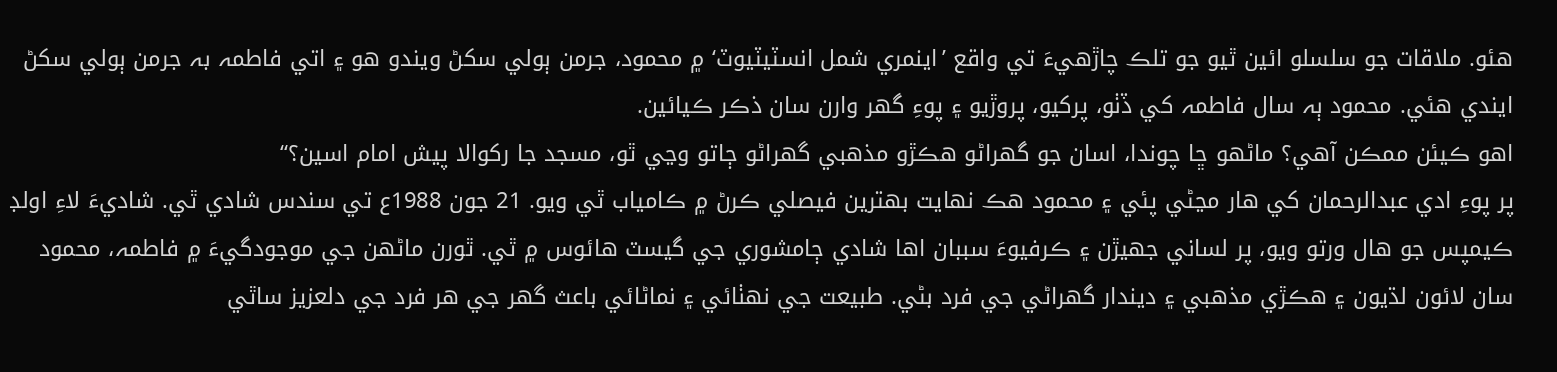هئو. ملاقات جو سلسلو ائين ٿيو جو تلڪ چاڙهيءَ تي واقع ’اينمري شمل انسٽيٽيوٽ‘ ۾ محمود، جرمن ٻولي سکڻ ويندو هو ۽ اتي فاطمہ بہ جرمن ٻولي سکڻ ايندي هئي. محمود ٻہ سال فاطمہ کي ڏٺو، پرکيو، پروڙيو ۽ پوءِ گهر وارن سان ذڪر ڪيائين.
اهو ڪيئن ممڪن آهي؟ ماڻھو ڇا چوندا، اسان جو گهراڻو هڪڙو مذهبي گهراڻو ڄاتو وڃي ٿو، مسجد جا رکوالا پيش امام اسين؟“
پر پوءِ ادي عبدالرحمان کي هار مڃڻي پئي ۽ محمود هڪ نھايت بھترين فيصلي ڪرڻ ۾ ڪامياب ٿي ويو. 21 جون 1988ع تي سندس شادي ٿي. شاديءَ لاءِ اولڊ ڪيمپس جو هال ورتو ويو، پر لساني جهيڙن ۽ ڪرفيوءَ سببان اها شادي ڄامشوري جي گيسٽ هائوس ۾ ٿي. ٿورن ماڻھن جي موجودگيءَ ۾ فاطمہ، محمود سان لائون لڌيون ۽ هڪڙي مذهبي ۽ ديندار گهراڻي جي فرد بڻي. طبيعت جي نھٺائي ۽ نماڻائي باعث گهر جي هر فرد جي دلعزيز ساٿي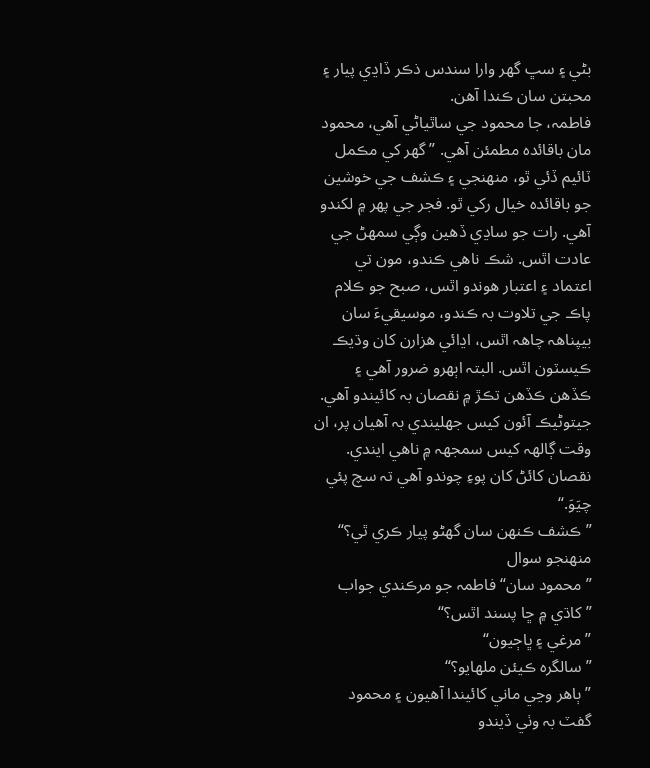بڻي ۽ سڀ گهر وارا سندس ذڪر ڏاڍي پيار ۽ محبتن سان ڪندا آهن.
فاطمہ، جا محمود جي ساٿياڻي آهي، محمود مان باقائدہ مطمئن آهي. ”گهر کي مڪمل ٽائيم ڏئي ٿو، منھنجي ۽ ڪشف جي خوشين جو باقائدہ خيال رکي ٿو. فجر جي پھر ۾ لکندو آهي. رات جو ساڍي ڏهين وڳي سمھڻ جي عادت اٿس. شڪ ناهي ڪندو، مون تي اعتماد ۽ اعتبار هوندو اٿس، صبح جو ڪلام پاڪ جي تلاوت بہ ڪندو، موسيقيءَ سان بيپناھہ چاھہ اٿس، اڍائي هزارن کان وڌيڪ ڪيسٽون اٿس. البتہ اٻھرو ضرور آهي ۽ ڪڏهن ڪڏهن تڪڙ ۾ نقصان بہ کائيندو آهي. جيتوڻيڪ آئون کيس جهليندي بہ آهيان پر، ان وقت ڳالھہ کيس سمجهہ ۾ ناهي ايندي. نقصان کائڻ کان پوءِ چوندو آهي تہ سچ پئي چيَوَ.“
”ڪشف ڪنھن سان گهڻو پيار ڪري ٿي؟“ منھنجو سوال
”محمود سان“ فاطمہ جو مرڪندي جواب
”کاڌي ۾ ڇا پسند اٿس؟“
”مرغي ۽ ڀاڄيون“
”سالگرہ ڪيئن ملھايو؟“
”ٻاهر وڃي ماني کائيندا آهيون ۽ محمود گفٽ بہ وٺي ڏيندو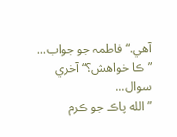آهي.“ فاطمہ جو جواب...
”ڪا خواهش؟“ آخري سوال...
”الله پاڪ جو ڪرم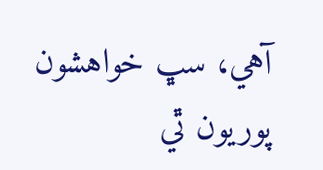آهي، سڀ خواهشون پوريون ٿي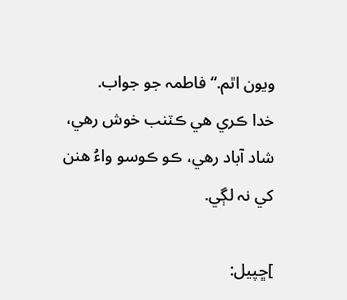ويون اٿم.“ فاطمہ جو جواب.
خدا ڪري هي ڪٽنب خوش رهي، شاد آباد رهي، ڪو ڪوسو واءُ هنن کي نہ لڳي.

]ڇپيل: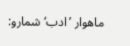ماهوار ’ادب‘ شمارو: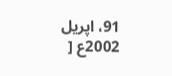91، اپريل 2002ع [